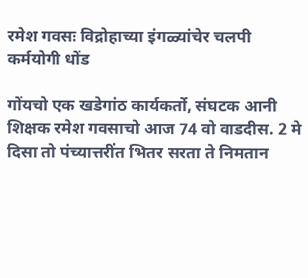रमेश गवसः विद्रोहाच्या इंगळ्यांचेर चलपी कर्मयोगी धोंड

गोंयचो एक खडेगांठ कार्यकर्तो, संघटक आनी शिक्षक रमेश गवसाचो आज 74 वो वाडदीस. 2 मे दिसा तो पंच्यात्तरींत भितर सरता ते निमतान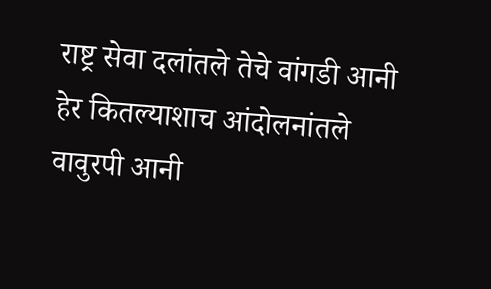राष्ट्र सेवा दलांतले तेचे वांगडी आनी हेर कितल्याशाच आंदोलनांतले वावुरपी आनी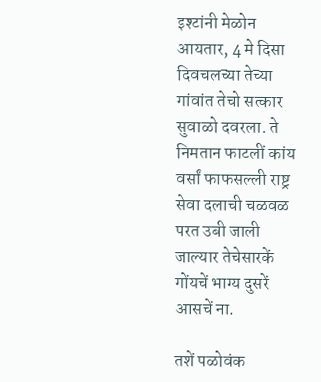इश्टांनी मेळोन आयतार, 4 मे दिसा दिवचलच्या तेच्या गांवांत तेचो सत्कार सुवाळो दवरला. ते निमतान फाटलीं कांय वर्सां फाफसल्ली राष्ट्र सेवा दलाची चळवळ परत उबी जाली जाल्यार तेचेसारकें गोंयचें भाग्य दुसरें आसचें ना.

तशें पळोवंक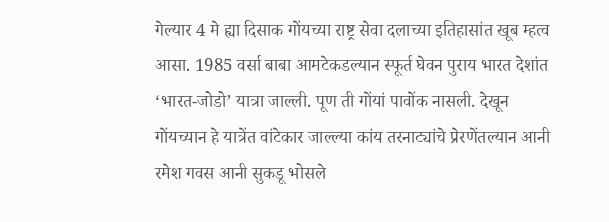गेल्यार 4 मे ह्या दिसाक गोंयच्या राष्ट्र सेवा दलाच्या इतिहासांत खूब म्हत्व आसा. 1985 वर्सा बाबा आमटेकडल्यान स्फूर्त घेवन पुराय भारत देशांत ‘भारत-जोडो’ यात्रा जाल्ली. पूण ती गोंयां पावोंक नासली. देखून गोंयच्यान हे यात्रेंत वांटेकार जाल्ल्या कांय तरनाट्यांचे प्रेरणेंतल्यान आनी रमेश गवस आनी सुकडू भोसले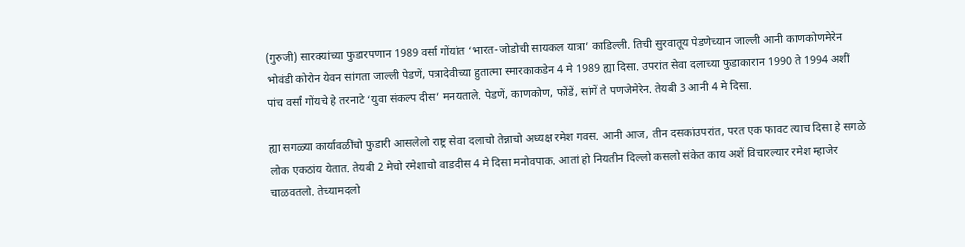(गुरुजी) सारक्यांच्या फुडारपणान 1989 वर्सा गोंयांत ‘भारत-जोडोची सायकल यात्रा’ काडिल्ली. तिची सुरवातूय पेडणेच्यान जाल्ली आनी काणकोणमेरेन भोवंडी कोरोन येवन सांगता जाल्ली पेडणें, पत्रादेवीच्या हुतात्मा स्मारकाकडेन 4 मे 1989 ह्या दिसा. उपरांत सेवा दलाच्या फुडाकारान 1990 ते 1994 अशीं पांच वर्सां गोंयचे हे तरनाटे ‘युवा संकल्प दीस’ मनयताले. पेडणें, काणकोण, फोंडें, सांगें ते पणजेमेरेन. तेयबी 3 आनी 4 मे दिसा.

ह्या सगळ्या कार्यावळींचो फुडारी आसलेलो राष्ट्र सेवा दलाचो तेन्नाचो अध्यक्ष रमेश गवस. आनी आज, तीन दसकांउपरांत, परत एक फावट त्याच दिसा हे सगळे लोक एकठांय येतात. तेयबी 2 मेचो रमेशाचो वाडदीस 4 मे दिसा मनोवपाक. आतां हो नियतीन दिल्लो कसलो संकेत काय अशें विचारल्यार रमेश म्हाजेर चाळवतलो. तेच्यामदलो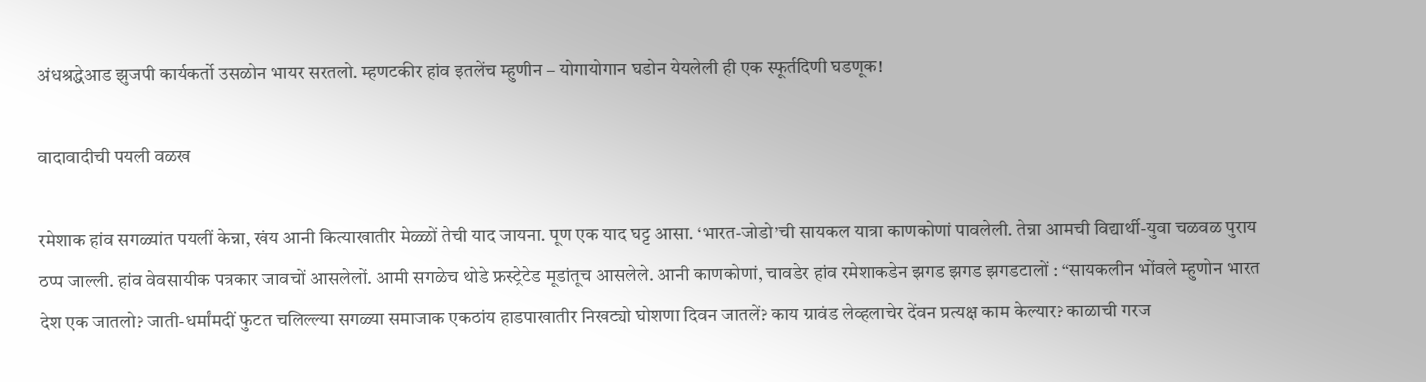अंधश्रद्धेआड झुजपी कार्यकर्तो उसळोन भायर सरतलो. म्हणटकीर हांव इतलेंच म्हुणीन – योगायोगान घडोन येयलेली ही एक स्फूर्तदिणी घडणूक!

वादावादीची पयली वळख

रमेशाक हांव सगळ्यांत पयलीं केन्ना, खंय आनी कित्याखातीर मेळ्ळों तेची याद जायना. पूण एक याद घट्ट आसा. ‘भारत-जोडो’ची सायकल यात्रा काणकोणां पावलेली. तेन्ना आमची विद्यार्थी-युवा चळवळ पुराय ठप्प जाल्ली. हांव वेवसायीक पत्रकार जावचों आसलेलों. आमी सगळेच थोडे फ्रस्ट्रेटेड मूडांतूच आसलेले. आनी काणकोणां, चावडेर हांव रमेशाकडेन झगड झगड झगडटालों : “सायकलीन भोंवले म्हुणोन भारत देश एक जातलो? जाती-धर्मांमदीं फुटत चलिल्ल्या सगळ्या समाजाक एकठांय हाडपाखातीर निखट्यो घोशणा दिवन जातलें? काय ग्रावंड लेव्हलाचेर देंवन प्रत्यक्ष काम केल्यार? काळाची गरज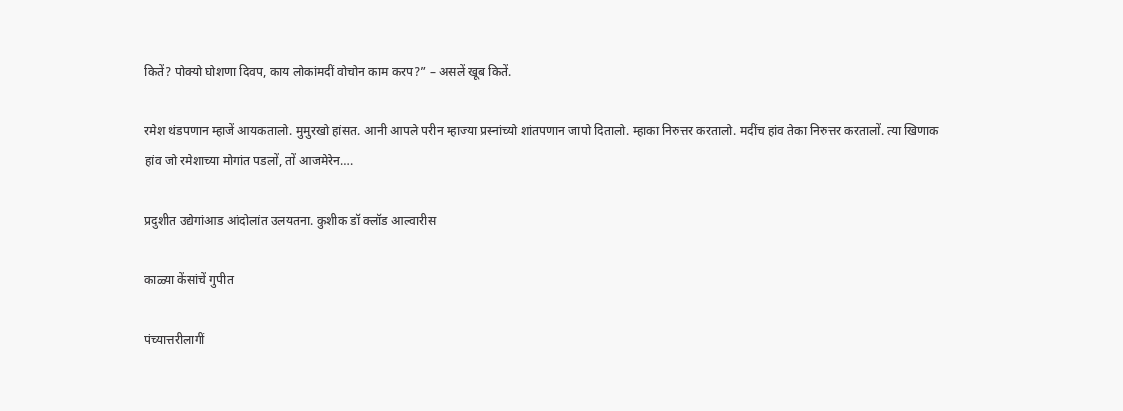कितें? पोक्यो घोशणा दिवप, काय लोकांमदीं वोचोन काम करप?” – असलें खूब कितें.

रमेश थंडपणान म्हाजें आयकतालो. मुमुरखो हांसत. आनी आपले परीन म्हाज्या प्रस्नांच्यो शांतपणान जापो दितालो. म्हाका निरुत्तर करतालो. मदींच हांव तेका निरुत्तर करतालों. त्या खिणाक हांव जो रमेशाच्या मोगांत पडलों, तों आजमेरेन….

प्रदुशीत उद्येगांआड आंदोलांत उलयतना. कुशीक डॉ क्लॉड आल्वारीस

काळ्या केंसांचें गुपीत

पंच्यात्तरीलागीं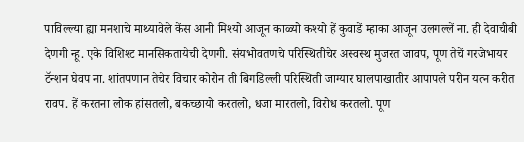पाविल्ल्या ह्या मनशाचे माथ्यावेले केंस आनी मिश्यो आजून काळ्यो कश्यो हें कुवाडें म्हाका आजून उलगल्लें ना. ही देवाचीबी देणगी न्हू. एके विशिश्ट मानसिकतायेची देणगी. संयभोवतणचे परिस्थितीचेर अस्वस्थ मुजरत जावप, पूण तेचें गरजेभायर टॅन्शन घेवप ना. शांतपणान तेचेर विचार कोरोन ती बिगडिल्ली परिस्थिती जाग्यार घालपाखातीर आपापले परीन यत्न करीत रावप. हें करतना लोक हांसतलो, बकच्छायो करतलो, धजा मारतलो, विरोध करतलो. पूण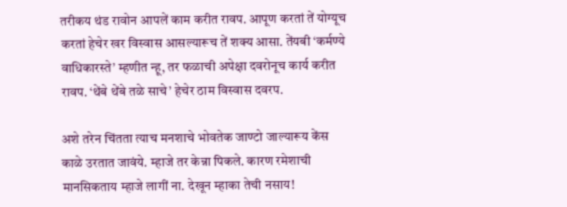तरीकय थंड रावोन आपलें काम करीत रावप. आपूण करतां तें योग्यूच करतां हेचेर खर विस्वास आसल्यारूच तें शक्य आसा. तेंयबी ‘कर्मण्ये वाधिकारस्ते’ म्हणीत न्हू, तर फळाची अपेक्षा दवरोनूच कार्य करीत रावप. ‘थेंबे थेंबे तळे साचे’ हेचेर ठाम विस्वास दवरप.

अशे तरेन चिंतता त्याच मनशाचे भोवतेक जाण्टो जाल्यारूय केंस काळे उरतात जावंये. म्हाजे तर केन्ना पिकले. कारण रमेशाची मानसिकताय म्हाजे लागीं ना. देखून म्हाका तेची नसाय!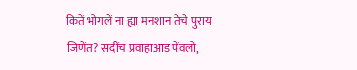कितें भोगलें ना ह्या मनशान तेचे पुराय जिणेंत? सदींच प्रवाहाआड पेंवलो,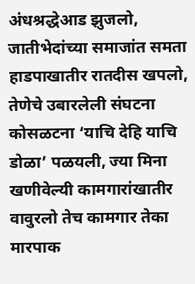अंधश्रद्धेआड झुजलो, जातीभेदांच्या समाजांत समता हाडपाखातीर रातदीस खपलो, तेणेचे उबारलेली संघटना कोसळटना ‘याचि देहि याचि डोळा’ पळयली, ज्या मिना खणीवेल्यी कामगारांखातीर वावुरलो तेच कामगार तेका मारपाक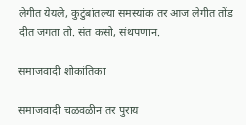लेगीत येयले, कुटुंबांतल्या समस्यांक तर आज लेगीत तोंड दीत जगता तो. संत कसो, संथपणान.

समाजवादी शोकांतिका

समाजवादी चळवळीन तर पुराय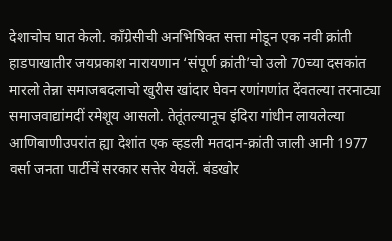देशाचोच घात केलो. काँग्रेसीची अनभिषिक्त सत्ता मोडून एक नवी क्रांती हाडपाखातीर जयप्रकाश नारायणान ‘संपूर्ण क्रांती’चो उलो 70च्या दसकांत मारलो तेन्ना समाजबदलाचो खुरीस खांदार घेवन रणांगणांत देंवतल्या तरनाट्या समाजवाद्यांमदीं रमेशूय आसलो. तेतूंतल्यानूच इंदिरा गांधीन लायलेल्या आणिबाणीउपरांत ह्या देशांत एक व्हडली मतदान-क्रांती जाली आनी 1977 वर्सा जनता पार्टीचें सरकार सत्तेर येयलें. बंडखोर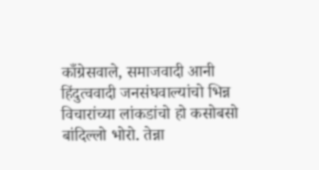काँग्रेसवाले, समाजवादी आनी हिंदुत्ववादी जनसंघवाल्यांचो भिन्न विचारांच्या लांकडांचो हो कसोबसो बांदिल्लो भोरो. तेन्ना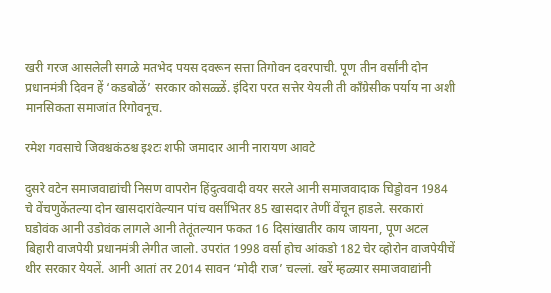खरी गरज आसलेली सगळे मतभेद पयस दवरून सत्ता तिगोवन दवरपाची. पूण तीन वर्सांनी दोन प्रधानमंत्री दिवन हें ‘कडबोळें’ सरकार कोसळ्ळें. इंदिरा परत सत्तेर येयली ती काँग्रेसीक पर्याय ना अशी मानसिकता समाजांत रिगोवनूच.

रमेश गवसाचे जिवश्चकंठश्च इश्टः शफी जमादार आनी नारायण आवटे

दुसरे वटेन समाजवाद्यांची निसण वापरोन हिंदुत्ववादी वयर सरले आनी समाजवादाक चिड्डोवन 1984 चे वेंचणुकेंतल्या दोन खासदारांवेल्यान पांच वर्सांभितर 85 खासदार तेणीं वेंचून हाडले. सरकारां घडोवंक आनी उडोवंक लागले आनी तेतूंतल्यान फकत 16 दिसांखातीर काय जायना, पूण अटल बिहारी वाजपेयी प्रधानमंत्री लेगीत जालो. उपरांत 1998 वर्सा होच आंकडो 182 चेर व्होरोन वाजपेयीचें थीर सरकार येयलें. आनी आतां तर 2014 सावन ‘मोदी राज’ चल्लां. खरें म्हळ्यार समाजवाद्यांनी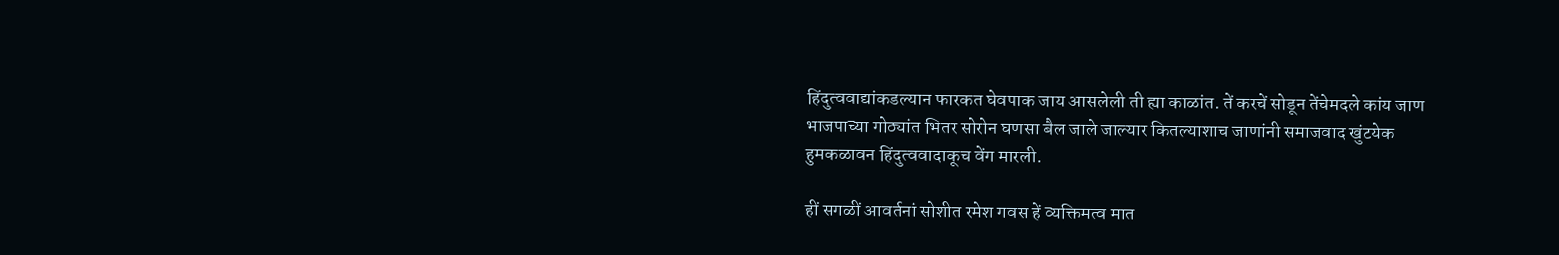हिंदुत्ववाद्यांकडल्यान फारकत घेवपाक जाय आसलेली ती ह्या काळांत. तें करचें सोडून तेंचेमदले कांय जाण भाजपाच्या गोठ्यांत भितर सोरोन घणसा बैल जाले जाल्यार कितल्याशाच जाणांनी समाजवाद खुंटयेक हुमकळावन हिंदुत्ववादाकूच वेंग मारली.

हीं सगळीं आवर्तनां सोशीत रमेश गवस हें व्यक्तिमत्व मात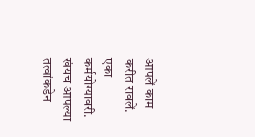आपलें काम करीत रावलें. एका कर्मयोग्यावरी. खंयच आपल्या तत्वांकडेन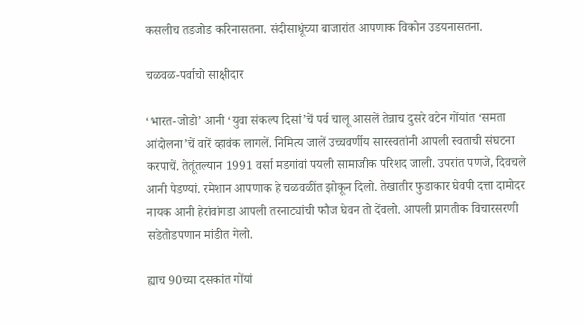कसलीच तडजोड करिनासतना. संदीसाधूंच्या बाजारांत आपणाक विकोन उडयनासतना.

चळवळ-पर्वाचो साक्षीदार

‘भारत-जोडो’ आनी ‘युवा संकल्प दिसां’चें पर्व चालू आसलें तेन्नाच दुसरे वटेन गोंयांत ‘समता आंदोलना’चें वारें व्हावंक लागलें. निमित्य जालें उच्चवर्णीय सारस्वतांनी आपली स्वताची संघटना करपाचें. तेतूंतल्यान 1991 वर्सा मडगांवां पयली सामाजीक परिशद जाली. उपरांत पणजे, दिवचले आनी पेडण्यां. रमेशान आपणाक हे चळवळींत झोकून दिलो. तेखातीर फुडाकार घेवपी दत्ता दामोदर नायक आनी हेरांवांगडा आपली तरनाट्यांची फौज घेवन तो देंवलो. आपली प्रागतीक विचारसरणी सडेतोडपणान मांडीत गेलो.

ह्याच 90च्या दसकांत गोंयां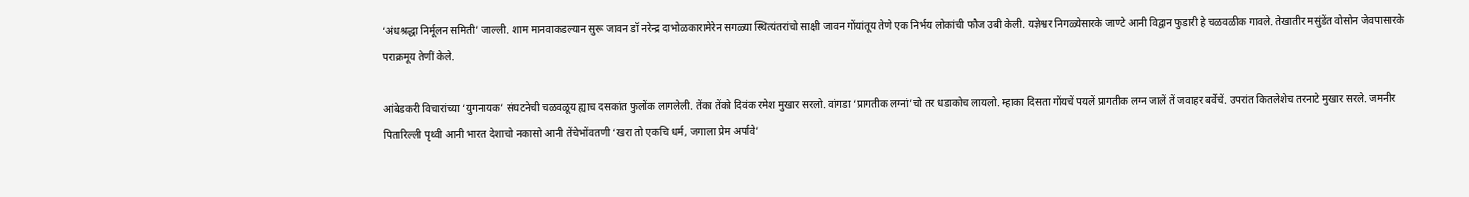‘अंधश्रद्धा निर्मूलन समिती’ जाल्ली. शाम मानवाकडल्यान सुरू जावन डॉ नरेन्द्र दाभोळकारामेरेन सगळ्या स्थित्यंतरांचो साक्षी जावन गोंयांतूय तेणे एक निर्भय लोकांची फौज उबी केली. यज्ञेश्वर निगळ्येसारके जाण्टे आनी विद्वान फुडारी हे चळवळीक गावले. तेखातीर मसुंडेंत वोसोन जेवपासारके पराक्रमूय तेणीं केले.

आंबेडकरी विचारांच्या ‘युगनायक’ संघटनेची चळवळूय ह्याच दसकांत फुलोंक लागलेली. तेंका तेंको दिवंक रमेश मुखार सरलो. वांगडा ‘प्रागतीक लग्नां’चो तर धडाकोच लायलो. म्हाका दिसता गोंयचें पयलें प्रागतीक लग्न जालें तें जवाहर बर्वेचें. उपरांत कितलेशेच तरनाटे मुखार सरले. जमनीर पितारिल्ली पृथ्वी आनी भारत देशाचो नकासो आनी तेंचेभोंवतणी ‘खरा तो एकचि धर्म, जगाला प्रेम अर्पावे’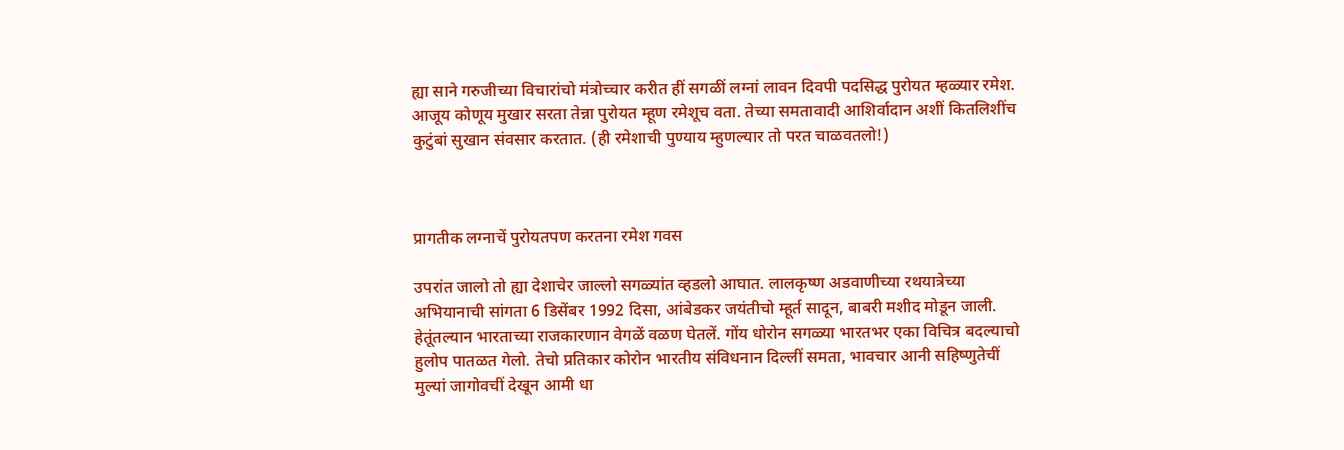ह्या साने गरुजीच्या विचारांचो मंत्रोच्चार करीत हीं सगळीं लग्नां लावन दिवपी पदसिद्ध पुरोयत म्हळ्यार रमेश. आजूय कोणूय मुखार सरता तेन्ना पुरोयत म्हूण रमेशूच वता. तेच्या समतावादी आशिर्वादान अशीं कितलिशींच कुटुंबां सुखान संवसार करतात. (ही रमेशाची पुण्याय म्हुणल्यार तो परत चाळवतलो!)



प्रागतीक लग्नाचें पुरोयतपण करतना रमेश गवस

उपरांत जालो तो ह्या देशाचेर जाल्लो सगळ्यांत व्हडलो आघात. लालकृष्ण अडवाणीच्या रथयात्रेच्या अभियानाची सांगता 6 डिसेंबर 1992 दिसा, आंबेडकर जयंतीचो म्हूर्त सादून, बाबरी मशीद मोडून जाली. हेतूंतल्यान भारताच्या राजकारणान वेगळें वळण घेतलें. गोंय धोरोन सगळ्या भारतभर एका विचित्र बदल्याचो हुलोप पातळत गेलो. तेचो प्रतिकार कोरोन भारतीय संविधनान दिल्लीं समता, भावचार आनी सहिष्णुतेचीं मुल्यां जागोवचीं देखून आमी धा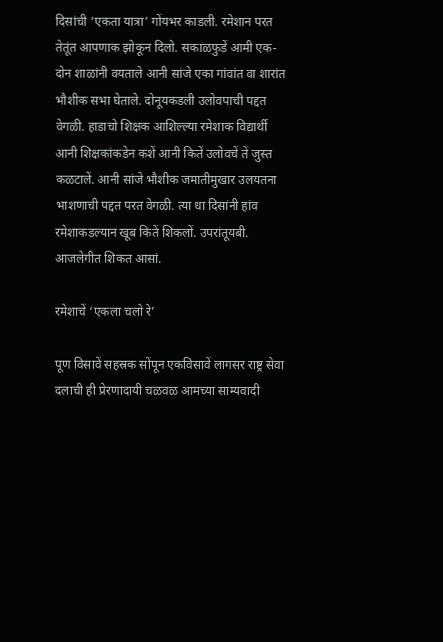दिसांची ‘एकता यात्रा’ गोंयभर काडली. रमेशान परत तेतूंत आपणाक झोकून दिलो. सकाळफुडें आमी एक-दोन शाळांनी वयताले आनी सांजे एका गांवांत वा शारांत भौशीक सभा घेताले. दोनूयकडली उलोवपाची पद्दत वेगळी. हाडाचो शिक्षक आशिल्ल्या रमेशाक विद्यार्थी आनी शिक्षकांकडेन कशें आनी कितें उलोवचें तें जुस्त कळटालें. आनी सांजे भौशीक जमातीमुखार उलयतना भाशणाची पद्दत परत वेगळी. त्या धा दिसांनी हांव रमेशाकडल्यान खूब कितें शिकलों. उपरांतूयबी. आजलेगीत शिकत आसां.

रमेशाचें ‘एकला चलो रे’

पूण विसावें सहस्रक सोंपून एकविसावें लागसर राष्ट्र सेवा दलाची ही प्रेरणादायी चळवळ आमच्या साम्यवादी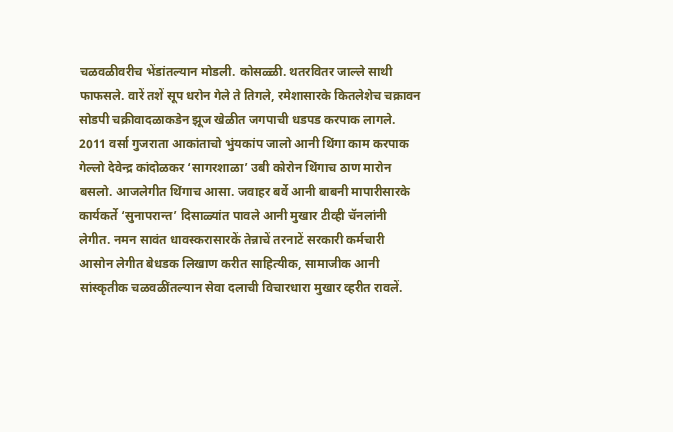चळवळीवरीच भेंडांतल्यान मोडली. कोसळ्ळी. थतरवितर जाल्ले साथी फाफसले. वारें तशें सूप धरोन गेले ते तिगले, रमेशासारके कितलेशेच चक्रावन सोडपी चक्रीवादळाकडेन झूज खेळीत जगपाची धडपड करपाक लागले. 2011 वर्सा गुजराता आकांताचो भुंयकांप जालो आनी थिंगा काम करपाक गेल्लो देवेन्द्र कांदोळकर ‘सागरशाळा’ उबी कोरोन थिंगाच ठाण मारोन बसलो. आजलेगीत थिंगाच आसा. जवाहर बर्वे आनी बाबनी मापारीसारके कार्यकर्ते ‘सुनापरान्त’ दिसाळ्यांत पावले आनी मुखार टीव्ही चॅनलांनी लेगीत. नमन सावंत धावस्करासारकें तेन्नाचें तरनाटें सरकारी कर्मचारी आसोन लेगीत बेधडक लिखाण करीत साहित्यीक, सामाजीक आनी सांस्कृतीक चळवळींतल्यान सेवा दलाची विचारधारा मुखार व्हरीत रावलें.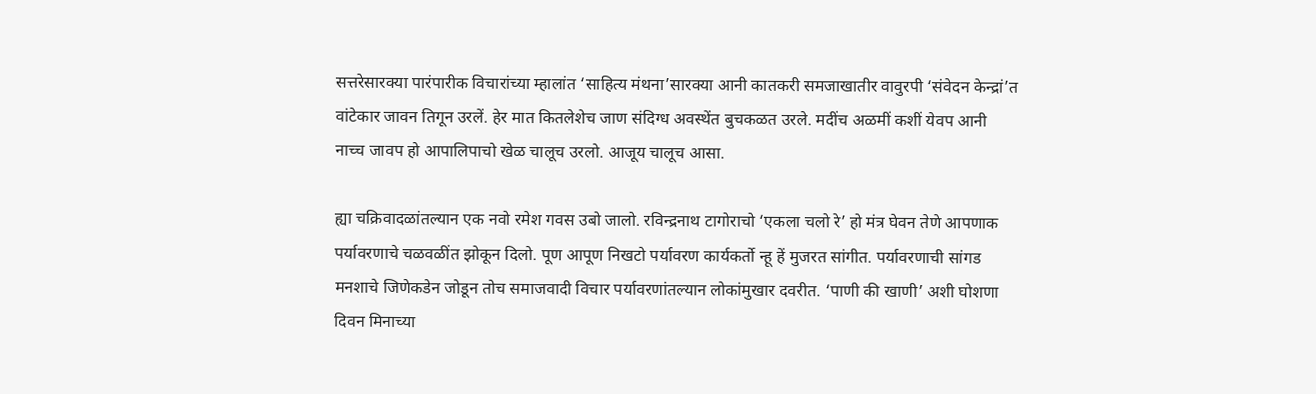सत्तरेसारक्या पारंपारीक विचारांच्या म्हालांत ‘साहित्य मंथना’सारक्या आनी कातकरी समजाखातीर वावुरपी ‘संवेदन केन्द्रां’त वांटेकार जावन तिगून उरलें. हेर मात कितलेशेच जाण संदिग्ध अवस्थेंत बुचकळत उरले. मदींच अळमीं कशीं येवप आनी नाच्च जावप हो आपालिपाचो खेळ चालूच उरलो. आजूय चालूच आसा.

ह्या चक्रिवादळांतल्यान एक नवो रमेश गवस उबो जालो. रविन्द्रनाथ टागोराचो ‘एकला चलो रे’ हो मंत्र घेवन तेणे आपणाक पर्यावरणाचे चळवळींत झोकून दिलो. पूण आपूण निखटो पर्यावरण कार्यकर्तो न्हू हें मुजरत सांगीत. पर्यावरणाची सांगड मनशाचे जिणेकडेन जोडून तोच समाजवादी विचार पर्यावरणांतल्यान लोकांमुखार दवरीत. ‘पाणी की खाणी’ अशी घोशणा दिवन मिनाच्या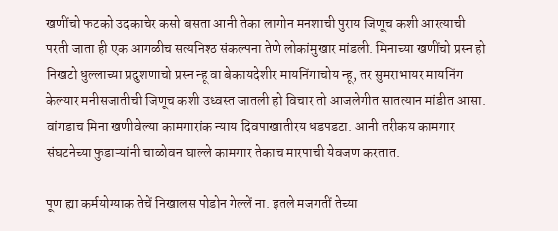खणींचो फटको उदकाचेर कसो बसता आनी तेका लागोन मनशाची पुराय जिणूच कशी आरत्याची परती जाता ही एक आगळीच सत्यनिश्ठ संकल्पना तेणे लोकांमुखार मांडली. मिनाच्या खणींचो प्रस्न हो निखटो धुल्लाच्या प्रदुशणाचो प्रस्न न्हू वा बेकायदेशीर मायनिंगाचोय न्हू, तर सुमराभायर मायनिंग केल्यार मनीसजातीची जिणूच कशी उध्वस्त जातली हो विचार तो आजलेगीत सातत्यान मांडीत आसा. वांगडाच मिना खणीवेल्या कामगारांक न्याय दिवपाखातीरय धडपडटा. आनी तरीकय कामगार संघटनेच्या फुडाऱ्यांनी चाळोवन घाल्ले कामगार तेकाच मारपाची येवजण करतात.

पूण ह्या कर्मयोग्याक तेचें निखालस पोडोन गेल्लें ना. इतले मजगतीं तेच्या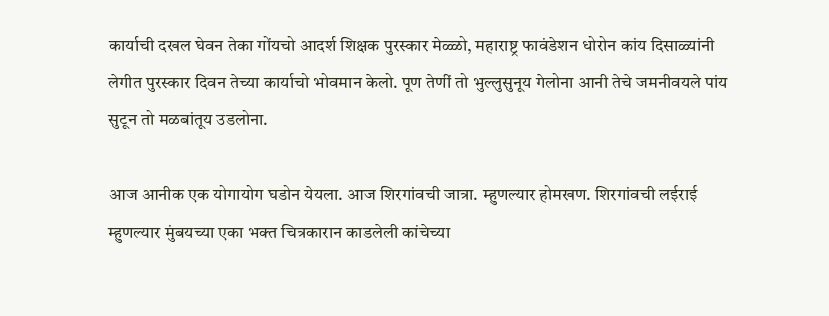कार्याची दखल घेवन तेका गोंयचो आदर्श शिक्षक पुरस्कार मेळ्ळो, महाराष्ट्र फावंडेशन धोरोन कांय दिसाळ्यांनी लेगीत पुरस्कार दिवन तेच्या कार्याचो भोवमान केलो. पूण तेणीं तो भुल्लुसुनूय गेलोना आनी तेचे जमनीवयले पांय सुटून तो मळबांतूय उडलोना.

आज आनीक एक योगायोग घडोन येयला. आज शिरगांवची जात्रा. म्हुणल्यार होमखण. शिरगांवची लईराई म्हुणल्यार मुंबयच्या एका भक्त चित्रकारान काडलेली कांचेच्या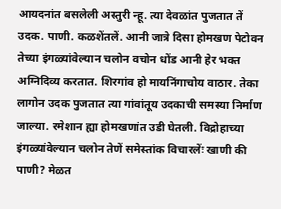आयदनांत बसलेली अस्तुरी न्हू. त्या देवळांत पुजतात तें उदक. पाणी. कळशेंतलें. आनी जात्रे दिसा होमखण पेटोवन तेच्या इंगळ्यांवेल्यान चलोन वचोन धोंड आनी हेर भक्त अग्निदिव्य करतात. शिरगांव हो मायनिंगाचोय वाठार. तेका लागोन उदक पुजतात त्या गांवांतूय उदकाची समस्या निर्माण जाल्या. रमेशान ह्या होमखणांत उडी घेतली. विद्रोहाच्या इंगळ्यांवेल्यान चलोन तेणें समेस्तांक विचारलेंः खाणी की पाणी? मेळत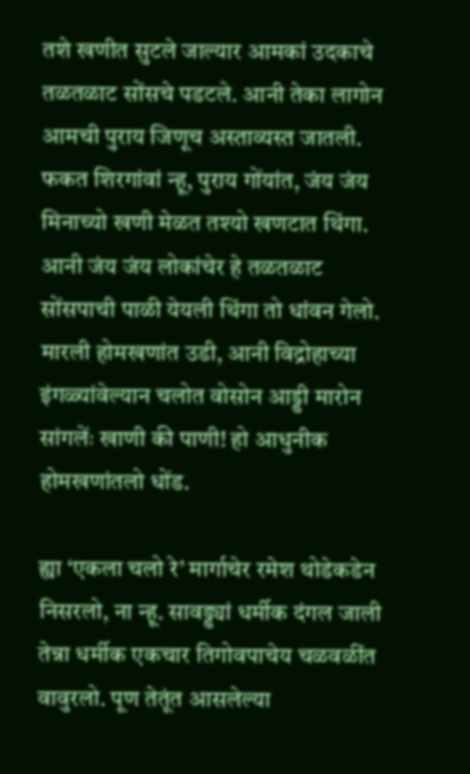तशे खणीत सुटले जाल्यार आमकां उदकाचे तळतळाट सोंसचे पडटले. आनी तेका लागोन आमची पुराय जिणूच अस्ताव्यस्त जातली. फकत शिरगांवां न्हू, पुराय गोंयांत, जंय जंय मिनाच्यो खणी मेळत तश्यो खणटात थिंगा. आनी जंय जंय लोकांचेर हे तळतळाट सोंसपाची पाळी येयली थिंगा तो धांवन गेलो. मारली होमखणांत उडी, आनी विद्रोहाच्या इंगळ्यांवेल्यान चलोत वोसोन आड्डी मारोन सांगलेंः खाणी की पाणी! हो आधुनीक होमखणांतलो धोंड.

ह्या ‘एकला चलो रे’ मार्गाचेर रमेश थोडेकडेन निसरलो, ना न्हू. सावड्ड्यां धर्मीक दंगल जाली तेन्ना धर्मीक एकचार तिगोवपाचेय चळवळींत वावुरलो. पूण तेतूंत आसलेल्या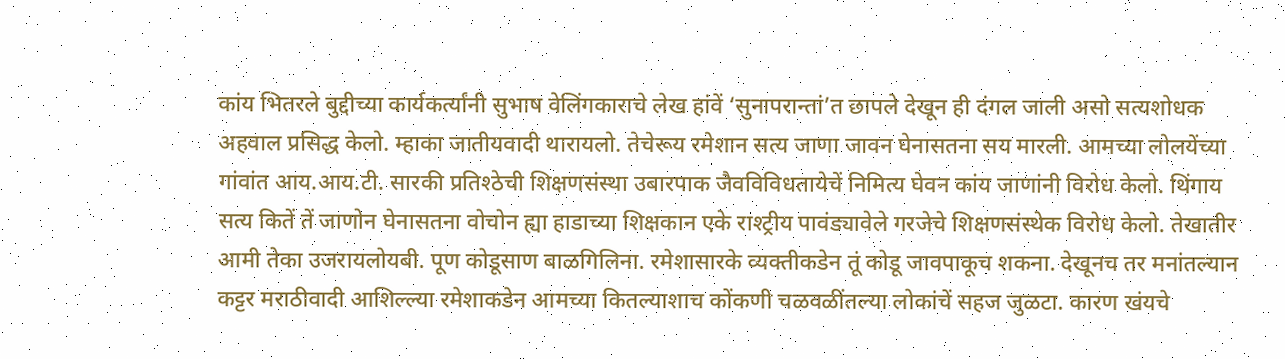कांय भितरले बुद्दीच्या कार्यकर्त्यांनी सुभाष वेलिंगकाराचे लेख हांवें ‘सुनापरान्तां’त छापले देखून ही दंगल जाली असो सत्यशोधक अहवाल प्रसिद्ध केलो. म्हाका जातीयवादी थारायलो. तेचेरूय रमेशान सत्य जाणा जावन घेनासतना सय मारली. आमच्या लोलयेंच्या गांवांत आय.आय.टी. सारकी प्रतिश्ठेची शिक्षणसंस्था उबारपाक जैवविविधतायेचें निमित्य घेवन कांय जाणांनी विरोध केलो. थिंगाय सत्य कितें तें जाणोन घेनासतना वोचोन ह्या हाडाच्या शिक्षकान एके राश्ट्रीय पावंड्यावेले गरजेचे शिक्षणसंस्थेक विरोध केलो. तेखातीर आमी तेका उजरायलोयबी. पूण कोडूसाण बाळगिलिना. रमेशासारके व्यक्तीकडेन तूं कोडू जावपाकूच शकना. देखूनच तर मनांतल्यान कट्टर मराठीवादी आशिल्ल्या रमेशाकडेन आमच्या कितल्याशाच कोंकणी चळवळींतल्या लोकांचें सहज जुळटा. कारण खंयचे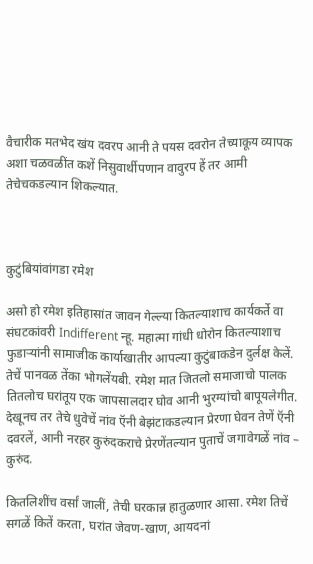वैचारीक मतभेद खंय दवरप आनी ते पयस दवरोन तेच्याकूय व्यापक अशा चळवळींत कशें निसुवार्थीपणान वावुरप हें तर आमी तेचेचकडल्यान शिकल्यात.



कुटुंबियांवांगडा रमेश

असो हो रमेश इतिहासांत जावन गेल्ल्या कितल्याशाच कार्यकर्ते वा संघटकांवरी Indifferent न्हू. महात्मा गांधी धोरोन कितल्याशाच फुडाऱ्यांनी सामाजीक कार्याखातीर आपल्या कुटुंबाकडेन दुर्लक्ष केलें. तेचें पानवळ तेंका भोगलेंयबी. रमेश मात जितलो समाजाचो पालक तितलोच घरांतूय एक जापसालदार घोव आनी भुरग्यांचो बापूयलेगीत. देखूनच तर तेचे धुवेचें नांव ऍनी बेझंटाकडल्यान प्रेरणा घेवन तेणें ऍनी दवरलें, आनी नरहर कुरुंदकराचे प्रेरणेंतल्यान पुताचें जगावेगळें नांव – कुरुंद.

कितलिशींच वर्सां जालीं, तेची घरकान्न हातुळणार आसा. रमेश तिचें सगळें कितें करता, घरांत जेवण-खाण, आयदनां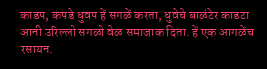काडप, कपडे धुवप हें सगळें करता, धुवेचे बाळंटेर काडटा आनी उरिल्लो सगळो वेळ समाजाक दिता. हें एक आगळेंच रसायन.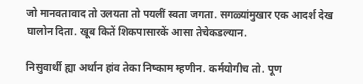जो मानवतावाद तो उलयता तो पयलीं स्वता जगता. सगळ्यांमुखार एक आदर्श देख घालोन दिता. खूब कितें शिकपासारकें आसा तेचेकडल्यान.

निसुवार्थी ह्या अर्थान हांव तेका निष्काम म्हणीन. कर्मयोगीच तो. पूण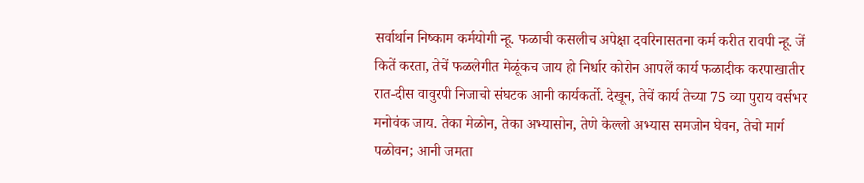सर्वार्थान निष्काम कर्मयोगी न्हू. फळाची कसलीच अपेक्षा दवरिनासतना कर्म करीत रावपी न्हू. जें कितें करता, तेचें फळलेगीत मेळूंकच जाय हो निर्धार कोरोन आपलें कार्य फळादीक करपाखातीर रात-दीस वावुरपी निजाचो संघटक आनी कार्यकर्तो. देखून, तेचें कार्य तेच्या 75 व्या पुराय वर्सभर मनोवंक जाय. तेका मेळोन, तेका अभ्यासोन, तेणे केल्लो अभ्यास समजोन घेवन, तेचो मार्ग पळोवन; आनी जमता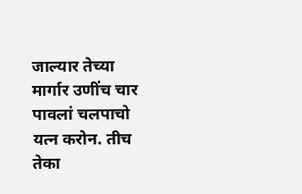जाल्यार तेच्या मार्गार उणींच चार पावलां चलपाचो यत्न करोन. तीच तेका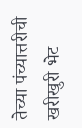तेच्या पंच्यात्तरीची खरीखुरी भेट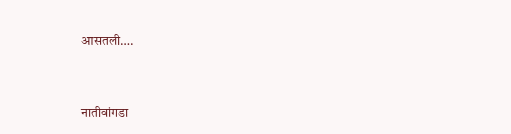आसतली….



नातीवांगडा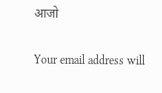आजो

Your email address will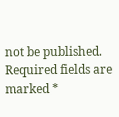not be published. Required fields are marked *